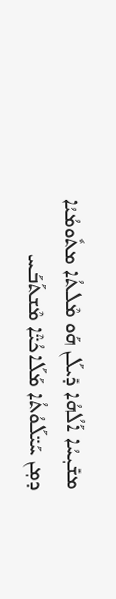ܡܫܺܝܼܚܳܐ ܐܰܠܳܗܳܐ ܕܺܝܠܰܢ ܗܰܘ ܡܶܠܬܳܐ ܡܬܽܘܡܳܝܳܐ ܕܡܼܢ ܚܰܝ̈ܠܰܘܳܬܳܐ ܡܰܠܰܐܟܳܝ̈ܶܐ ܡܶܫܬܰܒܰܚ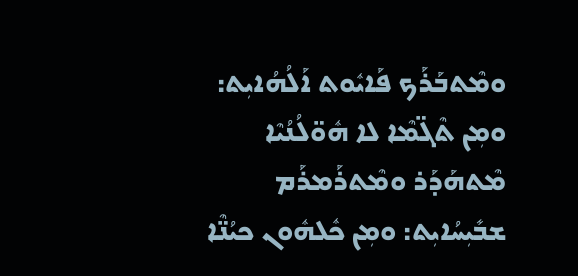ܘܡܶܬܒܰܪܰܟ ܦܰܐܝܽܘܬ ܐܰܠܳܗܳܐܝܼܬ: ܘܡܼܢ ܬܶܓ̈ܡܶܐ ܠܐ ܗܽܘ̈ܠܳܢܳܝܶܐ ܡܶܬܗܰܕܰܪ ܘܡܶܬܪܰܡܪܰܡ ܫܒܺܝܼܚܳܐܝܼܬ: ܘܡܼܢ ܟܽܠܗܽܘܢ ܟܝܳܢ̈ܶܐ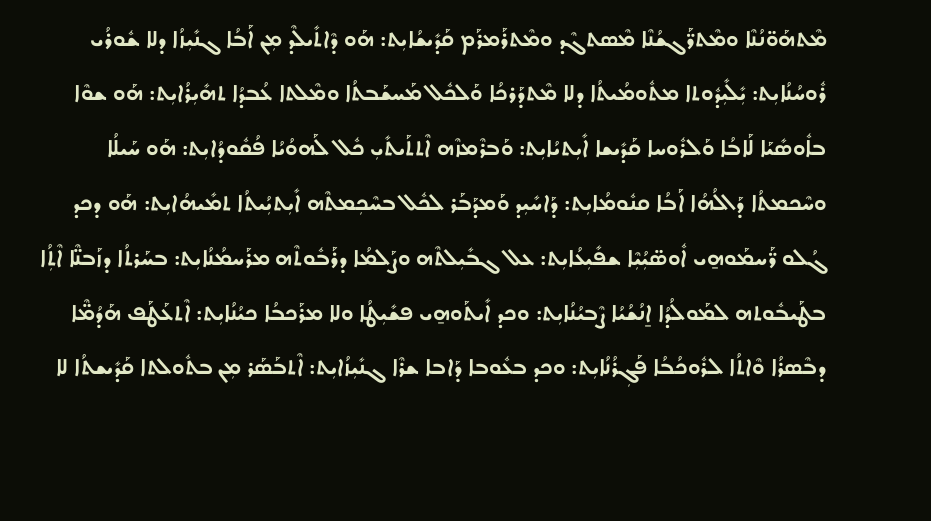ܡܶܬܗܰܘ̈ܢܳܢܶܐ ܘܡܶܬܪ̈ܰܓܫܳܢܶܐ ܡܶܣܬܓܶܕ ܘܡܶܬܪܰܡܪܰܡ ܩܰܕܺܝܫܳܐܝܼܬ: ܗܰܘ ܕܶܐܬܺܝܠܶܕ ܡܼܢ ܐܰܒܳܐ ܓܢܺܝܼܙܳܐ ܕܠܐ ܫܽܘܪܳܝ ܪܽܘܚܳܢܳܐܝܼܬ: ܝܼܺܠܺܝܼܕܽܘܬܐ ܡܬܽܘܡܳܝܬܳܐ ܕܠܐ ܡܶܬܕܰܪܟܳܐ ܘܰܠܟܽܠ ܡܰܚܫܰܒܬܳܐ ܘܡܶܠܬܐ ܥܳܒܕܳܐ ܬܗܺܝܼܪܳܐܝܼܬ: ܗܰܘ ܫܘܶܐ ܒܐܽܘܣܺܝܰܐ ܠܰܐܒܳܐ ܘܰܠܪܽܘܚܐ ܩܰܕܺܝܫܐ ܐܺܝܼܬܝܳܐܝܼܬ: ܘܰܒܪܶܡܙܶܗ ܐܶܬܬܰܝܬܺܝܼ ܟܽܠ ܠܰܗܘܳܝܳܐ ܦܳܩܽܘܕܳܐܝܼܬ: ܗܰܘ ܚܰܝܠܳܐ ܘܚܶܟܡܬܳܐ ܕܰܐܠܳܗܳܐ ܐܰܒܳܐ ܩܢܽܘܡܳܐܝܼܬ: ܕܰܐܚܺܝܼܕ ܘܰܡܕܰܒܰܪ ܠܟܽܠ ܒܚܶܟܼܡܬܶܗ ܐܺܝܼܬܝܼܳܝܬܳܐ ܬܡܺܝܗܳܐܝܼܬ: ܗܰܘ ܕܟܕ ܓܳܠܘ ܪ̈ܰܚܡܰܘܗ̱ܝ ܐܽܘܣ̈ܝܼܳܝܼܶܐ ܫܦܺܝܼܥܳܐܝܼܬ: ܥܠ ܓܒܺܝܼܠܬܶܗ ܘܨܰܠܡܳܐ ܕܪܰܒܽܘܬܶܗ ܡܪܰܚܡܳܢܳܐܝܼܬ: ܒܚܰܪܬܳܐ ܕܙܰܒܢ̈ܶܐ ܐܶܬܼܳܐ ܒܛܰܝܒܽܘܬܗ ܠܡܰܘܠܳܕܳܐ ܐ̱ܢܳܫܳܝܳܐ ܨܶܒܝܳܢܳܐܝܼܬ: ܘܟܕ ܐܺܝܬܰܘܗ̱ܝ ܦܫܺܝܼܛܳܐ ܘܠܐ ܡܪܰܟܒܳܐ ܟܝܳܢܳܐܝܼܬ: ܐܶܬܥܰܛܰܦ ܗܰܕܳܡ̈ܶܐ ܕܒܶܣܪܳܐ ܘܶܐܬܳܐ ܠܪܽܘܟܳܒܳܐ ܦܰܓܼܪܳܢܳܐܝܼܬ: ܘܟܕ ܒܥܽܘܒܐ ܕܰܐܒܐ ܫܪܶܐ ܓܢܺܝܼܙܳܐܝܼܬ: ܐܶܬܒܰܣܰܪ ܡܼܢ ܒܬܽܘܠܬܐ ܩܰܕܺܝܫܬܳܐ ܠܐ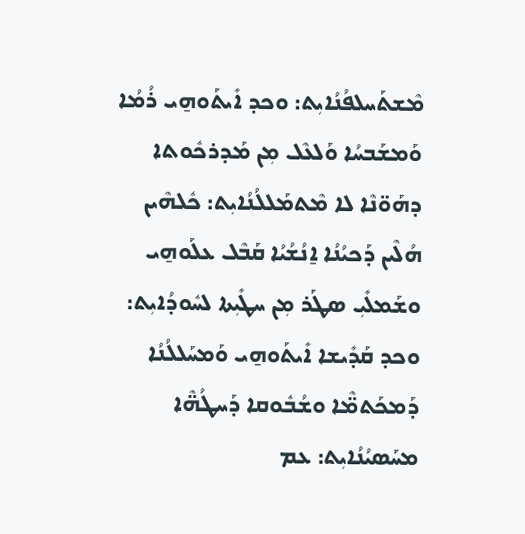ܡܶܫܬܰܚܠܦܳܢܳܐܝܼܬ: ܘܟܕ ܐܺܝܬܰܘܗ̱ܝ ܪܳܡܳܐ ܘܰܡܫܰܒܚܳܐ ܘܰܠܥܶܠ ܡܼܢ ܡܰܕܪܟܽܘܬܐ ܕܗܰܘ̈ܢܶܐ ܠܐ ܡܶܬܡܰܠܠܳܢܳܐܝܼܬ: ܟܽܠܗܶܝܢ ܗܳܠܶܝܢ ܕܰܟܝܳܢܳܐ ܐ̱ܢܳܫܳܝܳܐ ܩܰܒܶܠ ܥܠܰܘܗ̱ܝ ܘܫܰܡܠܺܝܼ ܣܛܰܪ ܡܼܢ ܚܛܺܝܼܬܐ ܠܚܽܘܕܳܐܝܼܬ: ܘܟܕ ܩܰܕܺܝܫܐ ܐܺܝܬܰܘܗ̱ܝ ܘܰܡܚܰܠܠܳܢܳܐ ܕܰܡܟܰܬܡ̈ܶܐ ܘܫܳܒܽܘܩܐ ܕܰܚܛܳܗ̈ܶܐ ܡܚܰܣܝܳܢܳܐܝܼܬ: ܥܡ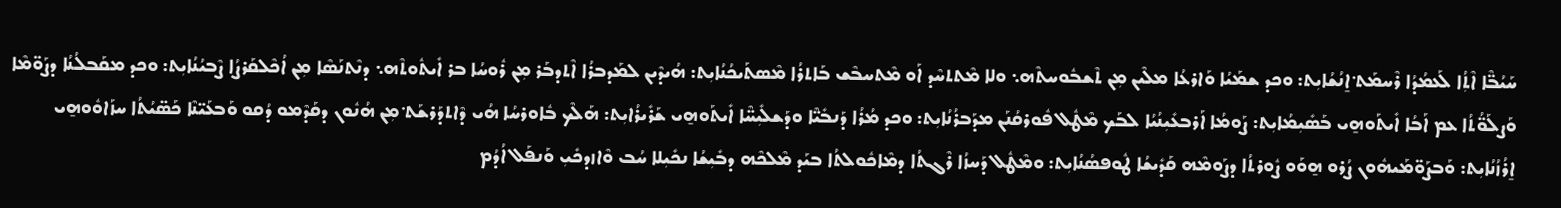ܚܰܝܳܒ̈ܶܐ ܐܶܬܼܳܐ ܠܰܥܡܳܕܳܐ ܪܶܚܡܰܬ݀ ܐ̱ܢܳܫܳܐܝܼܬ: ܘܟܕ ܫܡܰܝܳܐ ܘܰܐܪܥܳܐ ܡܠܶܝܢ ܡܼܢ ܬܶܫܒܽܘܚܬܶܗ܆ ܘܠܐ ܡܶܬܬܚܶܕ ܐܰܘ ܡܶܬܚܒܶܫ ܒܰܐܬܪܳܐ ܡܶܣܬܰܝܟܳܢܳܐܝܼܬ: ܗܳܝܕܶܝܢ ܠܡܰܕܒܪܳܐ ܐܶܬܕܒܰܪ ܡܼܢ ܪܽܘܚܳܐ ܒܪ ܐܺܝܬܽܘܬܶܗ܆ ܕܢܶܬܢܰܣܶܐ ܡܼܢ ܐܳܟܶܠܩܰܪܨܳܐ ܨܶܒܝܳܢܳܐܝܼܬ: ܘܟܕ ܡܩܰܒܠܳܢܳܐ ܕܨܰܘ̈ܡܶܐ ܘܰܨܠܰܘ̈ܳܬܳܐ ܥܡ ܐܰܒܳܐ ܐܺܝܬܰܘܗ̱ܝ ܒܰܣܺܝܼܡܳܐܝܼܬ: ܨܰܘܡܳܐ ܐܰܪܒܥܺܝܼܢܳܝܳܐ ܠܒܰܟ ܡܶܛܽܠ ܦܽܘܪܩܳܢܰܢ ܡܕܰܒܪܳܢܳܐܝܼܬ: ܘܟܕ ܡܳܪܳܐ ܕܰܢܒܺܝ̈ܶܐ ܘܕܰܫܠܺܝܼܚ̈ܶܐ ܐܺܝܬܰܘܗ̱ܝ ܫܰܪܺܝܪܳܐܝܼܬ: ܗܰܠܶܟ ܒܽܐܘܪܚܳܐ ܗܳܝ ܕܶܐܬܕܰܪܫܰܬ݀ ܡܼܢ ܗܳܢܽܘܢ ܕܩܰܕܶܡܘ ܕܳܩܘ ܘܰܒܥܰܝ̈ܢܶܐ ܟܰܣ̈ܝܳܬܳܐ ܚܙܰܐܘܽܘܗ̱ܝ ܐ̱ܪܳܙܳܢܳܐܝܼܬ: ܘܰܒܨܰܘ̈ܡܰܝܗܽܘܢ ܨܳܪܘ ܗ̱ܘܰܘ ܨܽܘܪܬܳܐ ܕܨܰܘܡܶܗ ܩܰܕܺܝܫܳܐ ܛܽܘܦܣܳܢܳܐܝܼܬ: ܘܡܶܛܽܠ ܕܰܚܙܳܐ ܪܶܓܬܳܐ ܕܡܶܐܟܽܘܠܬܳܐ ܒܝܰܕ ܡܶܠܟܶܗ ܕܒܺܝܼܫܳܐ ܢܟܺܝܼܠܐ ܚܳܒ ܘܶܐܙܕܟܺܝܼ ܘܰܢܦܰܠ ܐܳܕܳܡ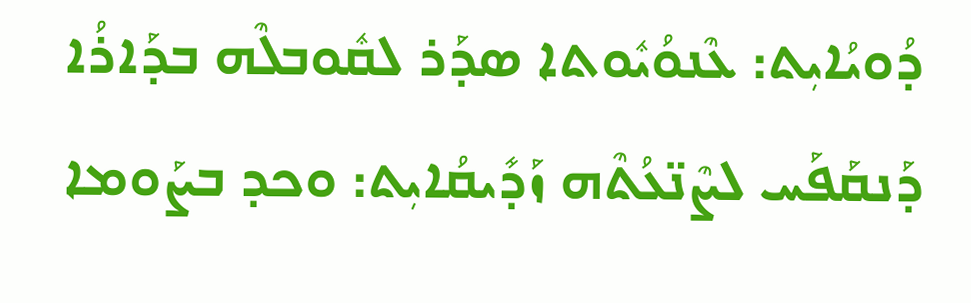ܕܳܘܝܳܐܝܼܬ: ܥܶܢܘܳܝܽܘܬܐ ܣܕܰܪ ܠܩܽܘܒܠܶܗ ܒܕܰܐܪܳܐ ܕܰܢܩܰܦܰܚ ܠܨܶܢ̈ܥܳܬܶܗ ܙܰܕܺܝܩܳܐܝܼܬ: ܘܟܕ ܒܨܰܘܡܐ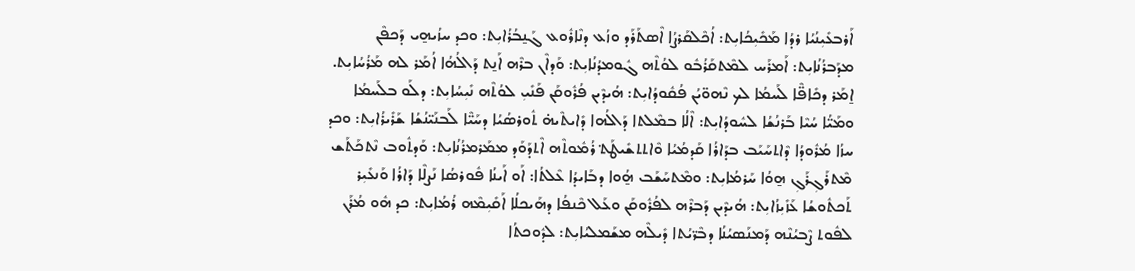ܐܰܪܒܥܺܝܼܢܳܝܳܐ ܪܕܳܐ ܡܰܟܺܝܼܟܳܐܝܼܬ: ܐܳܟܶܠܩܰܪܨܳܐ ܐܶܣܬܰܪܰܕ ܘܙܳܥ ܕܢܶܐܪܽܘܥ ܓܰܢ̱ܒܳܪܳܐܝܼܬ: ܘܟܕ ܚܙܳܝܗ̱ܝ ܕܰܟܦܶܢ ܡܕܰܒܪܳܢܳܐܝܼܬ: ܐܰܡܪܰܚ ܠܡܶܬܩܰܪܳܒܽܘ ܠܘܳܬܶܗ ܓܽܘܡܕܳܢܳܐܝܼܬ: ܘܰܕܐܶܢ ܒܪܶܗ ܐܰܢ̱ܬ ܕܰܐܠܳܗܳܐ ܐܳܡܰܪ ܠܗ ܡܰܪܳܚܳܐܝܼܬ. ܐ̱ܡܰܪ ܕܟܺܐܦ̈ܶܐ ܠܰܚܡܳܐ ܠܟ ܢܶܗܘ̈ܝܳܢ ܦܳܩܽܘܕܳܐܝܼܬ: ܗܳܝܕܶܝܢ ܦܳܪܽܘܩܰܢ ܦܰܢܺܝܼ ܠܘܳܬܶܗ ܢܺܝܼܚܳܐܝܼܬ: ܕܠܰܘ ܒܠܰܚܡܳܐ ܘܡܰܝ̈ܳܐ ܚܳܝܶܐ ܒܰܪܢܳܫܳܐ ܠܚܽܘܕܳܐܝܼܬ: ܐܶܠܳܐ ܒܡܶܠܬܐ ܕܰܐܠܳܗܐ ܕܺܐܝܬܶܝܗ̇ ܬܽܘܪܣܳܝܳܐ ܕܚܰܝ̈ܶܐ ܠܰܒܢܰܝ̈ܢܳܫܳܐ ܫܰܪܺܝܪܳܐܝܼܬ: ܘܟܕ ܚܙܳܐ ܡܳܪܽܘܕܳܐ ܕܶܐܬܚܰܝܰܒ ܒܕܰܐܪܳܐ ܩܰܕܡܳܝܳܐ ܘܶܐܬܬܫܺܝܛܰܬ݀ ܪܳܡܽܘܬܶܗ ܐܶܬܕܰܘܰܕ ܡܡܰܪܡܪܳܢܳܐܝܼܬ: ܘܰܕܬܽܘܒ ܢܶܬܟܰܬܰܫ ܡܶܬܪܰܓܼܪܰܓܼ ܗ̱ܘܳܐ ܚܰܪܡܳܐܝܼܬ: ܘܡܶܬܚܰܫܰܒ ܗ̱ܳܘܐ ܕܒܰܐܝܕܳܐ ܥܶܠܬܳܐ: ܐܰܘ ܐܰܝܢܳܐ ܦܽܘܪܣܳܐ ܢܰܨܠܶܐ ܕܰܐܪܳܐ ܘܰܢܥܺܝܼܪ ܬܰܟܬܽܘܫܳܐ ܥܰܙܺܝܼܙܳܐܝܼܬ: ܗܳܝܕܶܝܢ ܕܰܒܪܶܗ ܠܦܳܪܽܘܩܰܢ ܘܥܰܠ ܟܶܢܦܳܐ ܕܗܰܝܟܠܳܐ ܐܰܩܺܝܼܡܶܗ ܪܳܡܳܐܝܼܬ: ܟܕ ܗܽܘ ܡܳܪܰܢ ܠܦܽܘܬ ܨܶܒܝܳܢܶܗ ܕܰܡܢܰܣܝܳܢܳܐ ܕܒܶܪ̈ܝܳܬܐ ܕܺܝܠܶܗ ܡܫܰܡܠܝܳܐܝܼܬ: ܠܕܽܘܟܬܳܐ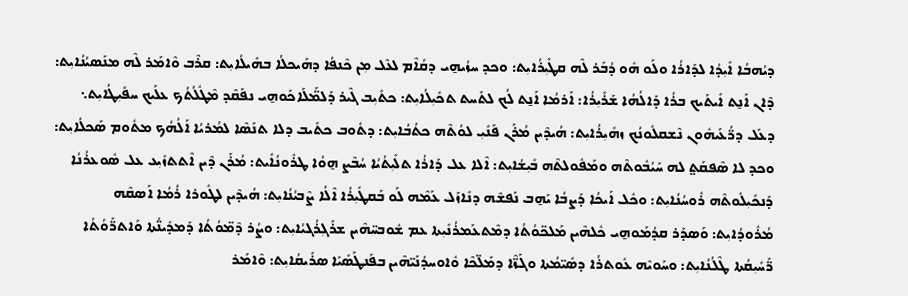ܕܝܳܗܒܳܐ ܐܺܝܼܕܳܐ ܠܕܰܐܪܳܐ ܘܠܰܘ ܗܽܘ ܕܳܒܰܪ ܠܶܗ ܩܛܺܝܼܪܳܐܝܼܬ: ܘܟܕ ܚܙܳܝܗ̱ܝ ܕܩܳܐܶܡ ܠܥܶܠ ܡܼܢ ܟܶܢܦܳܐ ܕܗܰܝܟܠܳܐ ܒܗܺܝܠܳܐܝܼܬ: ܩܪܶܒ ܘܶܐܡܰܪ ܠܶܗ ܡܢܰܣܝܳܢܳܐܝܼܬ: ܕܶܐܢ ܐܰܢ̱ܬ ܐܺܝܬܰܝܟ ܒܪܳܐ ܕܰܐܠܳܗܳܐ ܫܰܪܺܝܼܪܳܐ: ܐܰܪܡܳܐ ܐܰܢ̱ܬ ܠܳܟ ܠܬܰܚܬ ܬܟܺܝܼܠܳܐܝܼܬ: ܟܬܺܝܼܒ ܓܶܝܪ ܕܰܠܡ̈ܰܠܰܐܟܰܘܗ̱ܝ ܢܦܰܩܶܕ ܡܶܛܽܠܳܬܳܟ ܥܠܰܝܟ ܚܦܺܝܼܛܳܐܝܼܬ܆ ܕܥܰܠ ܕܪ̈ܳܥܰܝܗܽܘܢ ܢܶܫܩܠܽܘܢܳܟ ܙܗܺܝܼܪܳܐܝܼܬ: ܗܳܝܕܶܝܢ ܡܳܪܰܢ ܦܰܢܺܝܼ ܠܘܳܬܶܗ ܟܬܳܒܳܐܝܼܬ: ܕܬܽܘܒ ܟܬܺܝܒ ܕܠܐ ܬܢܰܣܶܐ ܠܡܳܪܝܳܐ ܐܰܠܳܗܳܟ ܡܬܽܘܡ ܣܰܟܠܳܐܝܼܬ: ܘܟܕ ܠܐ ܣܶܦܩܰܬ݀ ܠܗ ܚܰܝܳܒܽܘܬܶܗ ܘܡܰܦܽܘܠܬܶܗ ܒܺܝܼܫܳܐܝܼܬ: ܐܶܠܐ ܥܠ ܕܰܐܪܳܐ ܬܠܺܝܼܬܳܝܳܐ ܚܳܒܶܨ ܗ̱ܘܳܐ ܛܪܽܘܢܳܐܺܝܬ: ܡܳܪܰܢ ܕܶܝܢ ܐܶܬܬܙܺܝܼܥ ܥܠ ܣܽܘܥܪܳܢܳܐ ܕܰܢܟܺܝܼܠܽܘܬܶܗ ܪܽܘܚܳܢܳܐܝܼܬ: ܘܟܽܠ ܐܰܝܟܳܐ ܕܰܨܒܳܐ ܝܰܗ̱ܒ ܢܰܦܫܶܗ ܕܢܺܐܙܰܠ ܥܰܡܶܗ ܠܰܘ ܒܰܩܛܺܝܼܪܳܐ ܐܶܠܳܐ ܨܶܒܝܳܢܳܐܝܼܬ: ܗܳܝܕܶܝܢ ܠܛܽܘܪܐ ܪܳܡܳܐ ܐܰܣܩܶܗ ܡܳܪܽܘܕܳܐܝܼܬ: ܘܰܣܕܰܪ ܩܕܳܡܰܘܗ̱ܝ ܟܽܠܗܶܝܢ ܡܰܠܟ̈ܘܳܬܳܐ ܕܡܶܬܥܰܡܪܳܢܺܝܼܬܐ ܥܡ ܫܽܘܒܚ̈ܗܶܝܢ ܫܪܰܓܼܪܳܓܝܳܐܝܼܬ: ܘܨܳܪ ܕܶܡ̈ܘܳܬܳܐ ܕܰܡܕܺܝܢ̈ܳܬܐ ܘܰܐܬܪ̈ܰܘܳܬܳܐ ܪ̈ܰܚܺܝܼܩܳܬܐ ܛܶܠܳܢܳܐܝܼܬ: ܘܚܰܘܝܶܗ ܥܽܘܬܪܳܐ ܕܣܺܝ̈ܡܳܬܐ ܘܓܰܙ̈ܶܐ ܕܡܰܠ̈ܟܶܐ ܘܽܐܘܚܕܳܢܰܝ̈ܗܶܝܢ ܒܦܰܢܛܰܣܺܝܰܐ ܣܪܺܝܩܳܐܝܼܬ: ܘܶܐܡܰܪ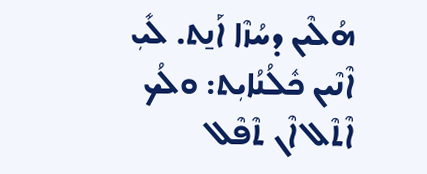ܗܳܠܶܝܢ ܕܚܳܙܶܐ ܐܰܢ̱ܬ. ܠܺܝܼ ܐܶܢܶܝܢ ܟܽܠܳܢܳܐܝܼܬ: ܘܠܳܟ ܐܶܬܶܠ ܐܶܢ ܬܶܦܶܠ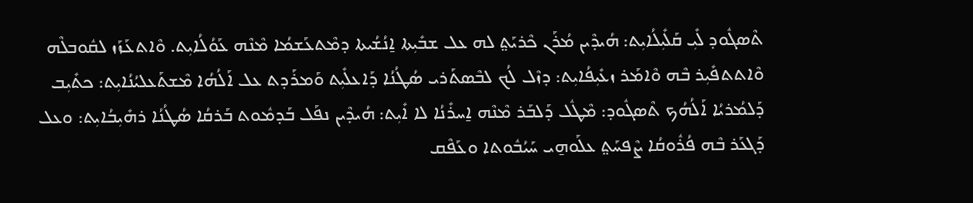ܬܶܣܓܽܘܕ ܠܺܝܼ ܩܰܠܺܝܼܠܳܐܝܼܬ: ܗܳܝܕܶܝܢ ܡܳܪܰܢ ܟܶܪܝܰܬ݀ ܠܗ ܥܠ ܫܒܺܝܼܬܐ ܐ̱ܢܳܫܳܝܬܐ ܕܡܶܬܥܰܫܡܳܐ ܡܶܢܶܗ ܥܰܘܳܠܳܐܝܼܬ. ܘܶܐܬܥܰܙܰܙ ܠܩܽܘܒܠܶܗ ܘܶܐܬܬܦܺܝܼܪ ܒܶܗ ܘܶܐܡܰܪ ܙܥܺܝܼܦܳܐܝܼܬ: ܕܙܶܠ ܠܳܟ ܠܒܶܣܬܰܪܝ ܣܳܛܳܢܳܐ ܕܰܐܥܠܺܝܼܬ ܘܰܡܪܰܕܬ ܥܠ ܐܰܠܳܗܳܐ ܡܶܫܬܰܥܠܝܳܢܳܐܝܼܬ: ܟܬܺܝܼܒ ܕܰܠܡܳܪܝܳܐ ܐܰܠܳܗܳܟ ܬܶܣܓܽܘܕ: ܡܶܛܽܠ ܕܰܠܒܰܪ ܡܶܢܶܗ ܐ̱ܚܪܺܢܳܐ ܠܐ ܐܺܝܼܬ: ܗܳܝܕܶܝܢ ܢܦܰܠ ܒܰܕܡܽܘܬ ܒܰܪܩܳܐ ܣܳܛܳܢܳܐ ܪܗܺܝܼܒܳܐܝܼܬ: ܘܥܠ ܕܰܓܥܰܪ ܒܶܗ ܦܳܪܽܘܩܳܐ ܨܶܦܚܰܬ݀ ܥܠܰܘܗ̱ܝ ܚܰܝܳܒܽܘܬܐ ܘܥܰܦܶܩ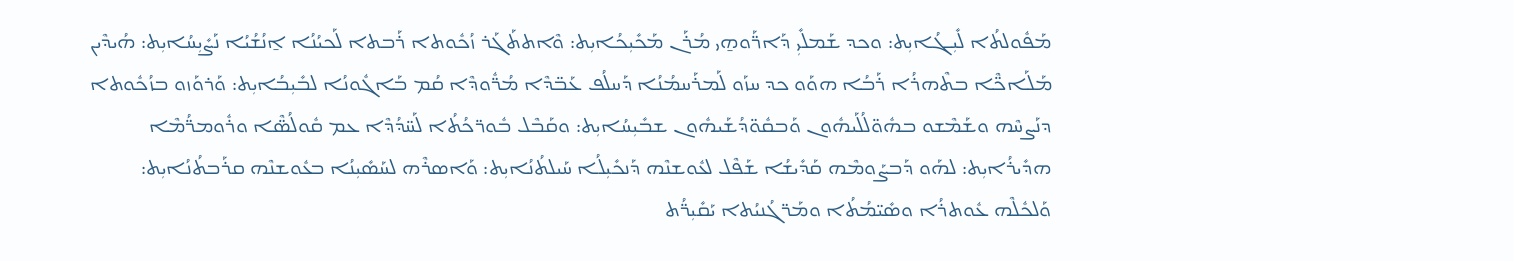ܡܰܦܽܘܠܬܳܐ ܠܺܝܼܓܳܐܝܼܬ: ܘܟܕ ܫܰܡܠܺܝܼ ܕܰܐܪ̈ܰܘܗ̱ܝ ܡܳܪܰܢ ܡܰܟܺܝܼܟܳܐܝܼܬ: ܘܶܐܬܬܰܓܰܪ ܙܳܟܽܘܬܐ ܪܰܒܬܐ ܠܰܟܝܳܢܳܐ ܐ̱ܢܳܫܳܝܳܐ ܢܰܨܺܝܼܚܳܐܝܼܬ: ܗܳܝܕܶܝܢ ܡܰܠܰܐܟ̈ܶܐ ܒܬܶܗܪܳܐ ܪܰܒܳܐ ܗܘܰܘ ܟܕ ܚܙܰܘ ܠܰܡܪܰܚܡܳܢܳܐ ܕܰܚܠܳܦ ܥܰܒ̈ܕܶܐ ܡܳܪ̈ܽܘܕܶܐ ܩܳܡ ܒܰܐܓܽܘܢܳܐ ܠܒܺܝܼܒܳܐܝܼܬ: ܘܰܪܘܰܙܘ ܒܙܳܟܽܘܬܐ ܕܢܰܨܚܶܗ ܘܫܰܡܶܫܘ ܒܗܽܘ̈ܠܳܠܰܝܗܽܘܢ ܘܰܒܩܽܘ̈ܕܳܫܰܝܗܽܘܢ ܫܒܺܝܼܚܳܐܝܼܬ: ܘܩܰܒܶܠ ܒܽܘܪ̈ܟܳܬܳܐ ܠܰܚ̈ܕܳܕܶܐ ܥܡ ܩܽܘܠܳܣ̈ܶܐ ܘܪܽܘܡܪ̈ܳܡܶܐ ܗܕܺܝܪܳܐܝܼܬ: ܠܗܰܘ ܕܰܒܨܰܘܡܶܗ ܩܰܕܺܝܫܳܐ ܫܰܦܶܠ ܠܥܽܘܫܢܶܗ ܕܰܢܟܺܝܼܠܳܐ ܚܰܝܠܬܳܢܳܐܝܼܬ: ܘܰܐܣܪܶܗ ܠܚܰܣܺܝܼܢܳܐ ܒܥܽܘܫܢܶܗ ܩܪܰܒܬܳܢܳܐܝܼܬ: ܘܰܠܟܽܠܶܗ ܥܽܘܬܪܳܐ ܘܣܺܝ̈ܡܳܬܳܐ ܘܡܰܪ̈ܓܳܢܝܳܬܐ ܝܰܩܺܝܼܪ̈ܳܬ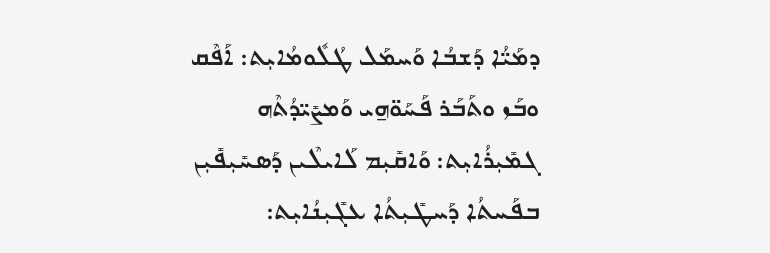ܕܡܰܝ̈ܳܐ ܕܰܫܒܳܐ ܘܰܚܡܰܠ ܛܳܠܽܘܡܳܐܝܼܬ: ܐܰܦܶܩ ܘܒܰܙ ܘܬܰܒܰܪ ܦܰܚܰܘ̈ܗ̱ܝ ܘܰܡܨܺܝ̈ܕܳܬܶܗ ܓܡܺܝܼܪܳܐܝܼܬ: ܘܰܐܩܺܝܼܡ ܠܰܐܝܠܶܝܢ ܕܰܣܚܺܝܼܦܺܝܼܢ ܒܦܰܚܬܳܐ ܕܰܚܛܺܝܼܬܳܐ ܥܓܺܝܼܢܳܐܝܼܬ: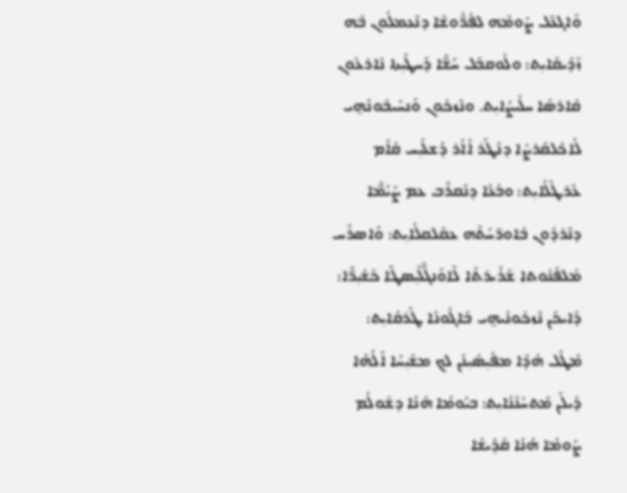ܘܰܐܓܥܶܠ ܨܰܘܡܶܗ ܠܦܳܪ̈ܽܘܫܶܐ ܕܢܶܥܡܠܽܘܢ ܒܶܗ ܙܰܕܺܝܩܳܐܝܼܬ: ܘܠܽܘܩܒܰܠ ܚܰܫ̈ܶܐ ܕܰܚܛܺܝܼܬܐ ܢܺܐܪܥܽܘܢ ܩܺܐܪܣܳܐ ܚܠܺܝܨܳܐܝܼܬ. ܘܢܶܙܟܽܘܢ ܘܰܢܚܰܝܒܽܘܢܳܗ̱ܝ ܠܳܐܟܶܠܩܰܪܨܳܐ ܕܢܳܛܰܪ ܐܳܐܰܪ ܕܰܫܠܺܝܼܚ ܩܳܐܶܡ ܥܰܪܛܶܠܳܐܝܼܬ: ܘܒܳܥܶܐ ܕܢܰܩܪܶܒ ܥܡ ܨܰܝܳܡ̈ܶܐ ܕܢܶܪܕܽܘܢ ܒܽܐܘܪ̈ܚܳܬܶܗ ܥܩܰܠܩܠܳܐܝܼܬ: ܘܰܐܣܪܰܚ ܡܰܠܦܳܢܽܘܬܐ ܫܰܪܺܝܪܬܳܐ ܠܶܐܘܰܢܓ̈ܶܠܺܝܼܣܛܶܐ ܟܰܫܺܝܼܪ̈ܶܐ: ܕܰܐܝܟܰܢ ܢܶܙܟܽܘܢܳܝܗ̱ܝ ܒܰܐܓܽܘܢܳܐ ܛܰܪܩܳܐܝܼܬ: ܡܶܛܽܠ ܗܳܕܶܐ ܡܦܺܝܼܣܺܝܼܢܰܢ ܠܟ ܡܫܺܝܼܚܳܐ ܐܰܠܳܗܳܐ ܕܺܝܠܰܢ ܡܶܬܚܰܢܳܢܳܐܝܼܬ: ܒܝܰܘܡܳܐ ܗܳܢܳܐ ܕܫܽܘܠܳܡ ܨܰܘܡܳܐ ܗܳܢܳܐ ܩܰܕܺܝܫܳܐ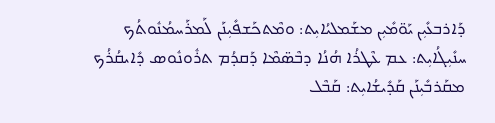ܕܰܐܪܒܥܺܝܼܢ ܝܰܘ̈ܡܺܝܼܢ ܡܫܰܡܠܝܳܐܝܼܬ: ܘܡܶܬܟܰܫܦܺܝܼܢܰܢ ܠܰܡܪܰܚܡܳܢܽܘܬܳܟ ܚܢܺܝܼܓܳܐܝܼܬ: ܥܡ ܥܶܛܪܳܐ ܗܳܢܳܐ ܕܒܶܣ̈ܡܶܐ ܕܰܩܕܳܡ ܬܪܽܘܢܽܘܣ ܕܺܐܝܩܳܪܳܟ ܡܩܰܪܒܺܝܼܢܰܢ ܩܰܕܺܝܫܳܐܝܼܬ: ܩܰܒܶܠ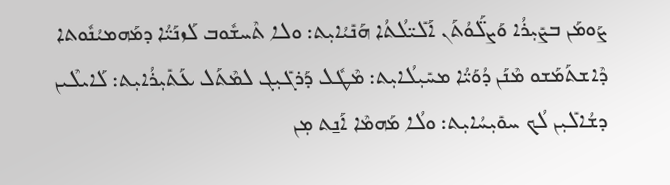ܨܰܘܡܰܢ ܒܨܺܝܼܪܳܐ ܘܰܨܠ̈ܰܘܳܬܰܢ ܐܰܠܺܝ̈ܠܳܬܳܐ ܗܰܢܺܝܳܐܝܼܬ: ܘܠܐ ܬܶܚܫܽܘܒ ܠܰܙܢܰܝ̈ܳܐ ܕܡܰܗܡܝܳܢܽܘܬܐ ܕܶܐܫܬܰܡܰܫܘ ܡܶܢܰܢ ܕܳܘܰܝ̈ܳܐ ܡܚܺܝܼܠܳܐܝܼܬ: ܡܶܛܽܠ ܕܰܪܓܺܝܼܓ ܠܡܶܬܰܠ ܥܰܬܺܝܼܪܳܐܝܼܬ: ܠܰܐܝܠܶܝܢ ܕܫܳܐܠܺܝܼܢ ܠܳܟ ܚܘܺܝܼܚܳܐܝܼܬ: ܘܠܳܐ ܡܰܗܡܶܐ ܐܰܢ̱ܬ ܡܼܢ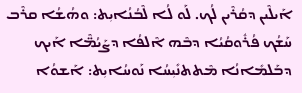ܐܰܝܠܶܝܢ ܕܩܳܪܶܝܢ ܠܳܟ. ܠܰܘ ܠܳܐ ܠܶܒܳܢܳܐܝܼܬ: ܘܗܳܫܳܐ ܩܪܶܒ ܚܰܫܳܟ ܦܳܪܽܘܩܳܝܳܐ ܕܒܶܗ ܐܶܠܦܳܐ ܕܨܰܝܳܡ̈ܶܐ ܐܰܝܟ ܕܒܰܠܡܺܐܢܳܐ ܡܶܬܬܢܺܝܼܚܳܐ ܢܰܘܚܳܐܝܼܬ: ܐܰܫܘܳܐ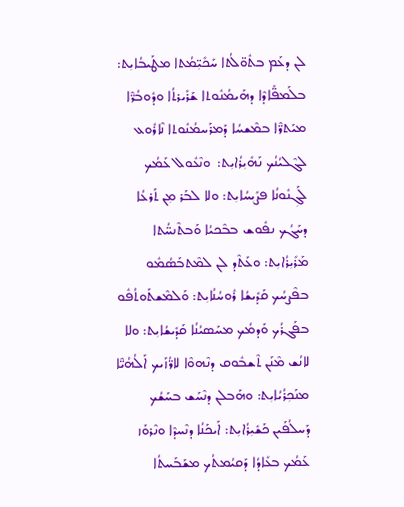ܠܢ ܕܥܰܡ ܒܬܽܘ̈ܠܳܬܐ ܚܰܟܺܝܼ̈ܡܳܬܐ ܡܛܰܝܒܳܐܝܼܬ: ܒܠܰܡܦ̈ܺܐܕܶܐ ܕܗܰܝܡܳܢܽܘܬܐ ܫܰܪܺܝܪܬܳܐ ܘܕܽܘܒܳܪ̈ܶܐ ܡܝܰܬܪ̈ܶܐ ܒܡܶܫܚܳܐ ܕܰܡܪܰܚܡܳܢܽܘܬܐ ܢܶܐܪܽܘܥ ܠܓܶܠܝܳܢܳܟ ܢܰܗܺܝܼܪܳܐܝܼܬ:  ܘܢܶܥܽܘܠ ܥܰܡܳܟ ܠܰܓܼܢܽܘܢܳܐ ܦܨܺܝܼܚܳܐܝܼܬ: ܘܠܐ ܠܒܰܪ ܡܼܢ ܬܰܪܥܳܐ ܕܚܰܓܳܟ ܢܦܽܘܫ ܒܒܶܟܝܳܐ ܘܰܒܬܶܢܚ̈ܳܬܐ ܡܰܪܺܝܼܪܳܐܝܼܬ: ܘܥܰܬܶܕ ܠܢ ܠܡܶܬܒܰܣܳܡܽܘ ܒܦܶܨܚܳܟ ܩܰܕܺܝܫܳܐ ܪܽܘܚܳܢܳܐܝܼܬ: ܘܰܠܡܶܫܬܰܘܬܳܦܽܘ ܒܦܰܓܪܳܟ ܘܰܕܡܳܟ ܡܚܰܣܝܳܢܳܐ ܩܰܕܺܝܫܳܐܝܼܬ: ܘܠܐ ܠܐܢܳܫ ܡܶܢܰܢ ܬܶܫܒܽܘܩ ܕܢܶܗܘܶܐ ܠܐܪ̈ܳܙܰܝܟ ܐܰܠܳܗܳܝ̈ܶܐ ܡܢܰܟܼܪܳܝܳܐܝܼܬ: ܘܗܰܒܠܢ ܕܢܶܚܰܫ ܒܚܰܫܳܟ ܕܰܚܠܳܦܰܝܢ ܟܰܫܺܝܼܪܳܐܝܼܬ: ܐܰܝܟܰܢܳܐ ܕܢܶܚܕܶܐ ܘܢܶܪܘܰܙ ܥܰܡܳܟ ܒܥܺܐܕܳܐ ܕܰܩܝܳܡܬܳܟ ܡܫܰܒܰܚܬܳܐ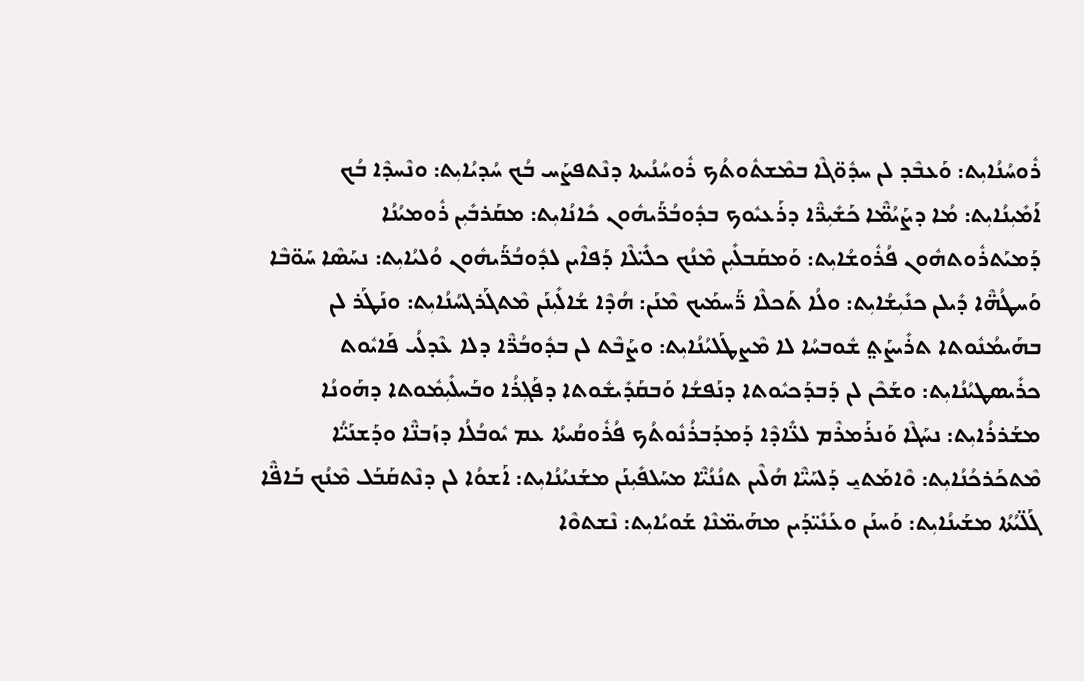ܪܽܘܚܳܢܳܐܝܼܬ: ܘܰܥܒܶܕ ܠܢ ܚܕܽܘ̈ܓܶܐ ܒܡܶܫܬܽܘܬܳܟ ܪܽܘܚܳܢܳܝܬܐ ܕܢܶܬܦܨܰܚ ܒܳܟ ܚܳܕܝܳܐܝܼܬ: ܘܢܶܚܕܶܐ ܒܳܟ ܐܰܡܺܝܼܢܳܐܝܼܬ: ܡܳܐ ܕܨܰܝܳܡ̈ܶܐ ܟܰܫܺܝܼܪ̈ܶܐ ܕܪܰܥܝܽܘܟ ܒܕܽܘܒܳܪ̈ܰܝܗܽܘܢ ܟܺܐܢܳܐܝܼܬ: ܡܩܰܪܒܺܝܼܢ ܪܽܘܡܝܳܢܳܐ ܕܰܡܝܰܬܪܽܘܬܗܽܘܢ ܦܳܪܽܘܫܳܐܝܼܬ: ܘܰܡܩܰܒܠܺܝܼܢ ܡܶܢܳܟ ܟܠܺܝ̈ܠܶܐ ܕܰܦܐܶܝܢ ܠܕܽܘܒܳܪ̈ܰܝܗܽܘܢ ܘܳܠܝܳܐܝܼܬ: ܢܚܰܣܶܐ ܚܰܘ̈ܒܶܐ ܘܰܚܛܳܗ̈ܶܐ ܕܺܝܠܢ ܟܢܺܝܼܫܳܐܝܼܬ: ܘܠܳܐ ܬܰܟܠܶܐ ܪ̈ܰܚܡܰܝܟ ܡܶܢܰܢ: ܗܳܕܶܐ ܫܳܐܠܺܝܼܢܰܢ ܡܶܬܓܰܪܓܚܳܢܳܐܝܼܬ: ܘܢܰܛܰܪ ܠܢ ܒܗܰܝܡܳܢܽܘܬܐ ܬܪܺܝܨܰܬ݀ ܫܽܘܒܚܳܐ ܠܐ ܡܶܨܛܰܠܝܳܢܳܐܝܼܬ: ܘܨܰܒܶܬ ܠܢ ܒܕܽܘܒܳܪ̈ܶܐ ܕܠܐ ܥܶܕܠܳܝ ܦܰܐܝܽܘܬ ܟܪܺܝܣܛܝܳܢܳܐܝܼܬ: ܘܫܰܟܶܢ ܠܢ ܕܰܒܕܰܟܝܽܘܬܐ ܕܢܰܦܫܳܐ ܘܰܒܩܰܕܺܝܫܽܘܬܐ ܕܦܰܓܼܪܳܐ ܘܒܰܚܠܺܝܼܡܽܘܬܐ ܕܗܰܘܢܳܐ ܡܫܰܪܪܳܐܝܼܬ: ܢܚܰܓܶܐ ܘܰܢܪܰܡܪܶܡ ܠܥ̈ܺܐܕܶܐ ܕܰܡܕܰܒܪܳܢܽܘܬܳܟ ܦܳܪܽܘܩܳܝܬܳܐ ܥܡ ܝܽܘܒܳܠܳܐ ܕܙܰܒܢ̈ܶܐ ܘܕܰܫܢܰܝ̈ܳܐ ܡܶܬܟܰܪܟܳܢܳܐܝܼܬ: ܘܶܐܡܰܬܝ̱ ܕܰܠܚܰܝ̈ܶܐ ܗܳܠܶܝܢ ܬܢܳܢܳܝ̈ܶܐ ܡܚܰܠܦܺܝܼܢܰܢ ܡܫܰܢܝܳܢܳܐܝܼܬ: ܐܰܫܘܳܐ ܠܢ ܕܢܶܬܩܰܒܰܠ ܡܶܢܳܟ ܒܰܐܦ̈ܶܐ ܓܰܠ̈ܝܳܬܳܐ ܡܫܰܝܢܳܐܝܼܬ: ܘܰܚܢܰܢ ܘܥܰܢܺܝ̈ܕܰܝܢ ܡܗܰܝܡ̈ܢܶܐ ܫܰܘܝܳܐܝܼܬ: ܢܶܫܬܘܶܐ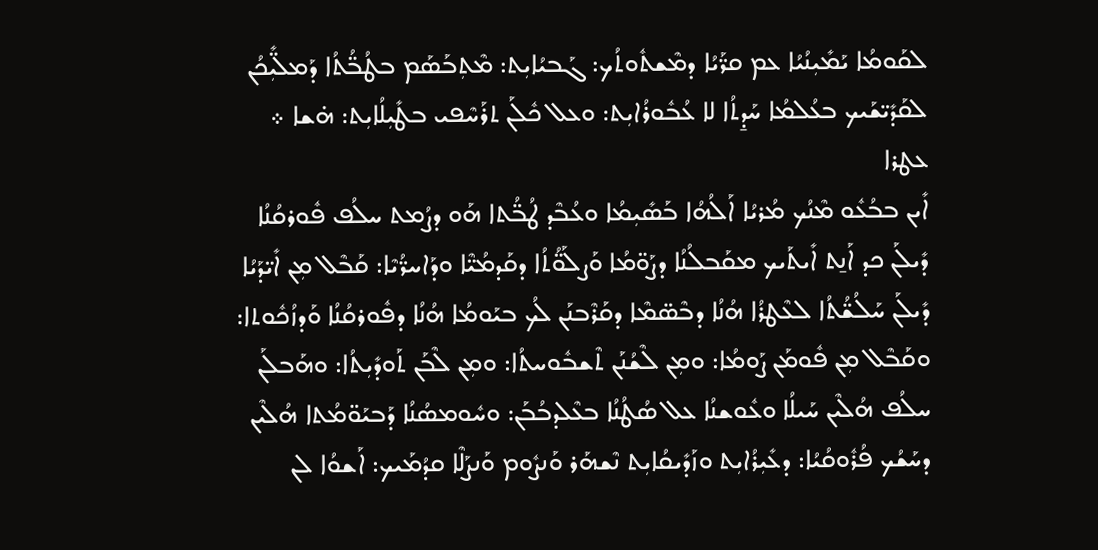ܠܩܰܘܡܳܐ ܝܰܡܺܝܼܢܳܝܳܐ ܥܡ ܩܪ̈ܰܝܳܐ ܕܡܶܫܬܽܘܬܳܟ: ܓܰܒܝܳܐܝܼܬ: ܡܶܬܼܒܰܣܰܡ ܒܛܳܒ̈ܳܬܳܐ ܕܰܡܠ̈ܺܝܼܟܳܢ ܠܩܰܕܺܝ̈ܫܰܝܟ ܒܥܳܠܡܳܐ ܚܰܕ̱ܬܳܐ ܠܐ ܥܳܒܽܘܪܳܐܝܼܬ: ܘܥܠ ܟܽܠܰܢ ܬܪܰܚܶܦܝ ܒܛܺܝܼܠܳܐܝܼܬ: ܗ̇ܫܐ ܀
ܥܛܪܐ
ܐܺܝܢ ܒܒܳܥܽܘ ܡܶܢܳܟ ܡܳܪܝܳܐ ܐܰܠܳܗܳܐ ܒܰܣܺܝܼܡܳܐ ܘܥܳܒܶܕ ܛܳܒ̈ܳܬܐ ܗܰܘ ܕܨܳܡܬ ܚܠܳܦ ܦܽܘܪܩܳܢܳܐ ܕܺܝܠܰܢ ܟܕ ܐܰܢ̱ܬ ܐܺܝܬܰܝܟ ܡܩܰܒܠܳܢܳܐ ܕܨܰܘ̈ܡܳܐ ܘܰܨܠܰܘ̈ܳܬܳܐ ܕܩܰܕܡܳܝ̈ܶܐ ܘܕܰܐܚܪ̈ܳܝܶܐ: ܩܰܒܶܠ ܡܼܢ ܐܺܝ̈ܕܰܝܳܐ ܕܺܝܠܰܢ ܚܰܠܳܫ̈ܳܬܳܐ ܠܥܶܛܪܳܐ ܗܳܢܳܐ ܕܒܶܣ̈ܡܶܐ ܕܩܰܪܶܒܢܰܢ ܠܳܟ ܒܝܰܘܡܳܐ ܗܳܢܳܐ ܕܦܽܘܪܩܳܢܳܐ ܘܰܕܙܳܟܽܘܬܐ: ܘܩܰܒܶܠ ܡܼܢ ܦܽܘܡܰܢ ܨܰܘܡܳܐ: ܘܡܼܢ ܠܶܫܳܢܰܢ ܬܶܫܒܽܘܚܬܳܐ: ܘܡܼܢ ܠܶܒܰܢ ܬܰܘܕܺܝܼܬܳܐ: ܘܗܰܒܠܰܢ ܚܠܳܦ ܗܳܠܶܝܢ ܚܰܝܠܳܐ ܘܥܽܘܫܢܳܐ ܥܠ ܣܳܛܳܢܳܐ ܒܥܶܠܕܒܳܒܰܢ: ܘܚܽܘܡܣܳܢܳܐ ܕܰܒܝܰܘ̈ܡܳܬܐ ܗܳܠܶܝܢ ܕܚܰܫܳܟ ܦܳܪܽܘܩܳܝܳܐ: ܕܥܺܝܼܪܳܐܝܼܬ ܘܙܰܕܺܝܩܳܐܝܼܬ ܢܶܫܗܰܪ ܘܰܢܨܽܘܡ ܘܰܢܨܰܠܶܐ ܩܕܳܡܰܝܟ: ܐܰܫܘܳܐ ܠܢ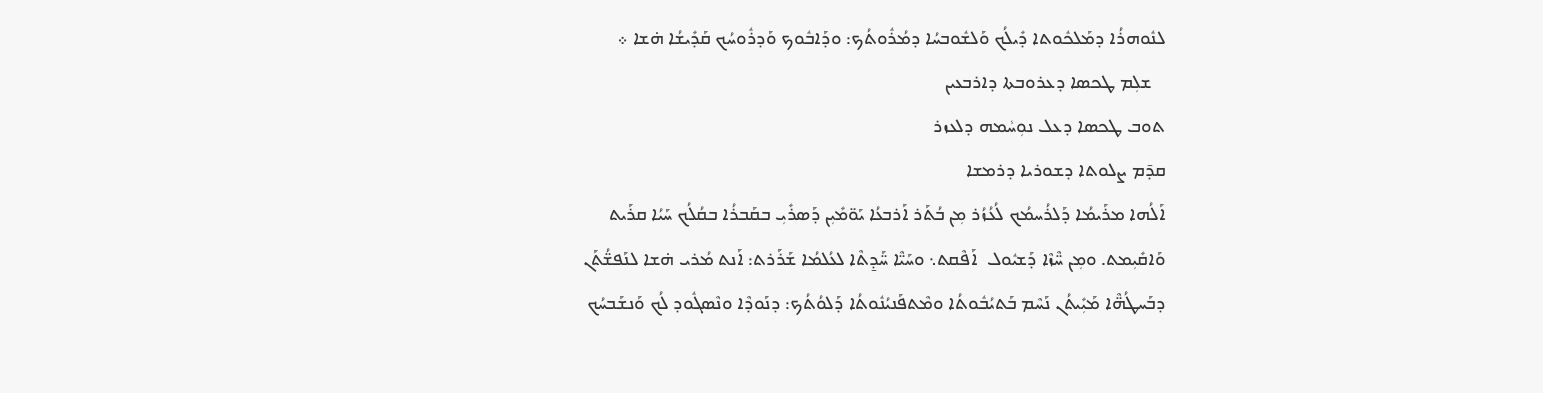ܠܢܽܘܗܪܳܐ ܕܡܰܠܟܽܘܬܐ ܕܺܝܠܳܟ ܘܰܠܫܽܘܒܚܳܐ ܕܡܳܪܽܘܬܳܟ: ܘܕܰܐܒܽܘܟ ܘܰܕܪܽܘܚܳܟ ܩܰܕܺܝܫܳܐ ܗ̇ܫܐ ܀
   ܫܠܼܡ ܛܟܣܐ ܕܥܪܘܒܬܐ ܕܐܪܒܥܝܢ
ܬܘܒ ܛܟܣܐ ܕܥܠ ܢܘܼܚܵܡܗ ܕܠܥܙܪ
ܩܕ̄ܡ ܨܠܘܬܐ ܕܫܘܪܝܐ ܕܪܡܫܐ
ܐܰܠܳܗܐ ܡܪܰܝܡܳܐ ܕܰܠܪܳܚܡܳܟ ܠܳܥܳܙܳܪ ܡܼܢ ܒܳܬܰܪ ܐܰܪܒܥܳܐ ܝܰܘ̈ܡܺܝܼܢ ܕܰܣܪܺܝܼ ܒܩܰܒܪܳܐ ܒܩܳܠܳܟ ܚܰܝܳܐ ܩܪܰܝܬ ܘܰܐܩܺܝܼܡܬ. ܘܡܼܢ ܚ̈ܶܙܶܐ ܕܰܫܝܽܘܠ  ܐܰܦܶܩܬ܆ ܘܚܰܝ̈ܶܐ ܚ̈ܰܕ̱ܬܶܐ ܠܥܳܠܡܳܐ ܫܰܪܰܪܬ: ܐܰܢܬ ܡܳܪܝ ܗ̇ܫܐ ܠܢܰܦܫ̈ܳܬܰܢ ܕܒܰܚܛܳܗ̈ܶܐ ܡܰܝܼܺܝܬܳܢ ܢܰܚܶܡ ܒܰܬܝܳܒܽܘܬܳܐ ܘܡܶܬܦܰܢܝܳܢܽܘܬܳܐ ܕܰܠܘܳܬܳܟ: ܕܢܰܘܕܶܐ ܘܢܶܣܓܽܘܕ ܠܳܟ ܘܰܢܫܰܒܚܳܟ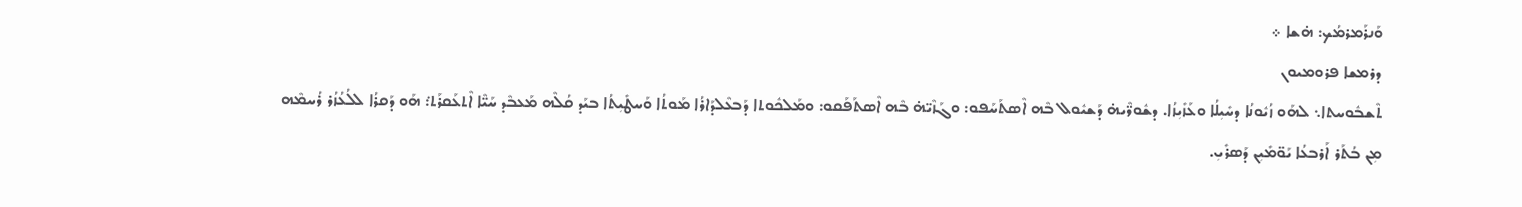ܘܰܢܪܰܡܪܡܳܟ: ܗ̇ܫܐ ܀
ܕܪܡܫܐ ܦܪܘܡܝܘܢ
ܬܶܫܒܽܘܚܬܐ܆ ܠܗܰܘ ܙܳܝܽܘܢܳܐ ܕܚܺܝܼܠܳܐ ܘܥܰܙܺܝܼܙܳܐ. ܕܫܽܘܪ̈ܶܝܗ̇ ܕܰܫܝܽܘܠ ܒܶܗ ܐܶܣܬܰܚܰܦܘ: ܘܓܰܙܶܝ̈ܗ̇ ܒܶܗ ܐܶܣܬܰܦܰܩܘ: ܘܡܰܠܟܽܘܬܐ ܕܰܒܥܶܠܕܰܐܪܳܐ ܡܰܘܬܳܐ ܘܰܚܛܺܝܼܬܳܐ ܒܝܰܕ ܩܳܠܶܗ ܡܰܥܒܶܕ ܚܰܝ̈ܶܐ ܐܶܬܥܰܩܪܰܬ݀: ܗܰܘ ܕܰܩܪܳܐ ܠܠܳܥܳܙܳܪ ܪܳܚܡܶܗ ܡܼܢ ܒܳܬܰܪ ܐܰܪܒܥܳܐ ܝܰܘ̈ܡܺܝܼܢ ܕܰܣܪܺܝܼ.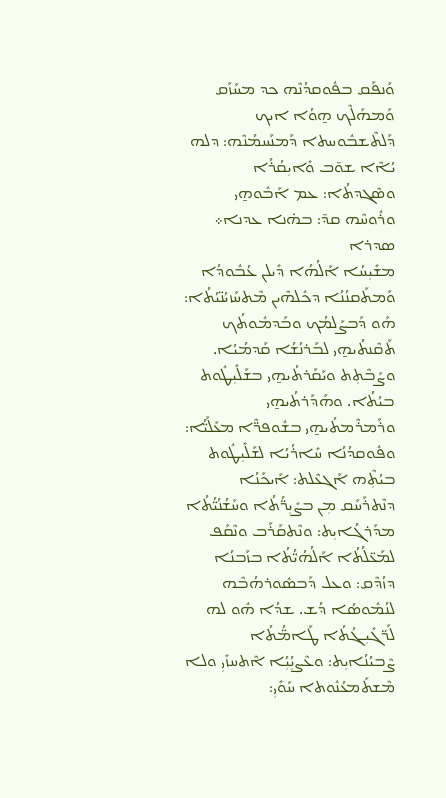ܘܰܢܦܰܩ ܒܦܽܘܩܕܳܢܶܗ ܟܕ ܡܚܰܙܰܩ ܘܰܡܗܰܠܶܟ ܗ̱ܘܳܐ ܐܝܟ ܕܰܠܬܶܫܒܽܘܚܬܐ ܕܰܡܢܰܚܡܳܢܶܗ: ܕܠܗ ܝܳܐܶܐ ܫܘ̄ܒ ܘܺܐܝܼܩܳܪܳܐ ܘܣܶܓܕܬܳܐ: ܥܡ ܐܰܒܽܘܗ̱ܝ ܘܪܽܘܚܶܗ ܩܕ̄: ܒܗ̇ܢܐ ܥܕܢܐ܀
ܣܕܪܐ
ܡܫܺܝܼܚܳܐ ܐܰܠܳܗܳܐ ܕܺܝܠܢ ܥܳܒܽܘܕܳܐ ܘܰܡܬܰܩܢܳܢܳܐ ܕܟܽܠܗܶܝܢ ܡܶܬܚܰܙܝܳܢ̈ܝܳܬܳܐ: ܗܰܘ ܕܰܒܨܰܠܡܳܟ ܘܒܰܕܡܽܘܬܳܟ ܬܰܩܶܢܬܳܝܗ̱ܝ ܠܒܰܪܢܳܫܳܐ ܩܰܕܡܳܝܳܐ. ܘܨܰܒܶܬܼܬ ܘܝܰܩܰܪܬܳܝܗ̱ܝ ܒܫܰܠܺܝܼܛܽܘܬ ܒܝܳܬܳܐ. ܘܗܰܕܰܪܬܳܝܗ̱ܝ ܘܪܰܡܪܶܡܬܳܝܗ̱ܝ ܒܫܽܘܦܪ̈ܶܐ ܡܥܰܠܰܝ̈ܳܐ: ܘܦܽܘܩܕܳܢܳܐ ܚܺܐܪܳܝܳܐ ܠܫܰܠܺܝܼܛܽܘܬ ܒܝܳܬܼܶܗ ܐܰܓܥܶܠܬ: ܐܰܝܟܰܢܳܐ ܕܢܶܬܪܰܚܰܩ ܡܼܢ ܒܨܺܝܼܪ̈ܳܬܳܐ ܘܚܰܫܳܢܳܝ̈ܳܬܳܐ ܡܕܰܪܓܳܐܝܼܬ: ܘܢܶܬܩܰܪܰܒ ܘܢܶܩܰܦ ܠܡܰܥ̈ܠܳܬܳܐ ܐܰܠܳܗܳܝ̈ܳܬܳܐ ܒܙܰܒܢܳܐ ܕܙܳܕܶܩ: ܘܥܠ ܕܰܒܣܽܘܪܗܳܒܶܗ ܠܢܳܡܽܘܣܳܐ ܕܳܫ. ܫܕܳܐ ܗܽܘ ܠܗ ܠܰܪ̈ܓܺܝܼܓܳܬܳܐ ܛܰܐܡ̈ܳܬܳܐ ܨܶܒܝܳܢܳܐܝܼܬ: ܘܥܶܨܝܼܳܝܼܳܐ ܐܶܬܚܙܺܝܼ ܘܠܐ ܡܶܫܬܰܡܥܳܢܽܘܬܐ ܚܰܘܺܝܼ: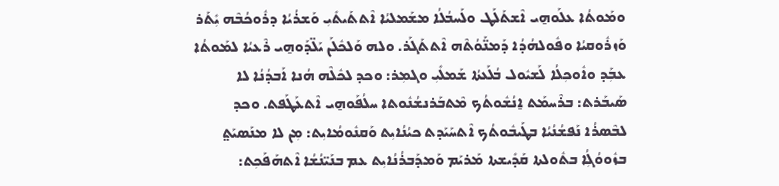ܘܡܰܘܬܳܐ ܥܠܰܘܗ̱ܝ ܐܶܫܬܰܠܰܛ ܘܠܰܚܒܳܠܳܐ ܡܫܰܡܠܝܳܐ ܐܶܬܬܰܝܬܺܝܼ ܘܰܫܪܳܝܳܐ ܕܪܽܘܟܳܒܶܗ ܝܼܺܬܰܪ ܘܰܙܪܽܘܩܝܳܐ ܘܦܽܘܠܗܳܕܳܐ ܕܰܡܢ̈ܰܘܳܬܶܗ ܐܶܬܬܰܓܰܪ. ܘܠܗ ܘܰܠܟܽܠܰܢ ܝܰܠ̈ܕܰܘܗ̱ܝ ܪܶܥܝܳܐ ܠܡܰܘܬܳܐ ܥܒܼܰܕ ܘܐܽܘܟܼܠܳܐ ܠܰܫܝܽܘܠ ܒܳܠܰܥܬܳܐ ܫܰܡܠܺܝܼ ܘܓܡܼܪ: ܘܟܕ ܠܟܽܠܶܗ ܗܳܢܐ ܐܰܒܕܳܢܳܐ ܠܐ ܣܰܝܒܰܪܬ: ܒܪܶܚܡܰܬ ܐ̱ܢܳܫܽܘܬܳܟ ܡܶܬܒܰܪܢܫܳܢܽܘܬܐ ܚܠܳܦܰܘܗ̱ܝ ܐܶܬܥܰܛܰܦܬ. ܘܟܕ ܠܒܶܣܪܳܐ ܢܰܦܫܳܢܳܝܳܐ ܒܛܰܝܒܽܘܬܳܟ ܐܶܬܚܰܝܰܕܬ ܟܝܳܢܳܐܝܼܬ ܘܰܩܢܽܘܡܳܐܝܼܬ: ܡܼܢ ܠܐ ܡܢܰܣܝܰܬ݀ ܒܙܽܘܘܳܓܼܳܐ ܒܬܽܘܠܬܐ ܩܰܕܺܝܫܬܐ ܡܰܪܝܰܡ ܘܰܡܕܰܒܪܳܢܳܐܝܼܬ ܥܡ ܒܢܰܝ̈ܢܳܫܳܐ ܐܶܬܗܰܦܰܟܼܬ: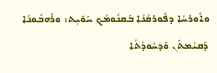ܘܐܽܘܪܚܳܐ ܕܦܽܘܪܩܳܢܳܐ ܒܰܩܢܽܘܡܳܟ ܚܰܘܺܝܼܬ: ܘܪܰܗܒܽܘܢܳܐ ܕܰܩܝܳܡܬܰܢ ܘܰܕܚܽܘܕܳܬܳܐ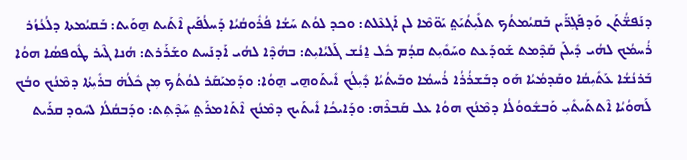ܕܢܰܦܫ̈ܳܬܰܢ ܘܰܕܦܰܓܼܪ̈ܰܝܢ ܒܰܩܝܳܡܬܳܟ ܬܠܺܝܼܬܳܝܰܬ݀ ܝܰܘ̈ܡܶܐ ܠܢ ܐܰܓܥܶܠܬ: ܘܟܕ ܠܘܳܬ ܚܰܫܳܐ ܦܳܪܽܘܩܳܝܳܐ ܕܰܚܠܳܦܰܝܢ ܐܶܬܰܝܬ ܗ̱ܘܰܝܬ: ܒܰܩܝܳܡܬܐ ܕܠܳܥܳܙܳܪ ܪܳܚܡܳܟ ܠܗܳܝ ܕܺܝܠܰܢ ܩܰܕܶܡܬ ܫܰܘܕܰܥܬ ܘܚܰܘܺܝܼܬ ܩܕܳܡ ܟܽܠ ܐ̱ܢܳܫ ܓܰܠܝܳܐܝܼܬ: ܒܗܳܕܶܐ ܠܗܳܝ ܐܰܕܢܰܚܬ ܘܫܰܪܰܪܬ: ܗܳܢܐ ܓܶܝܪ ܛܽܘܦܣܳܐ ܗܘܳܐ ܒܰܪܢܳܫܳܐ ܥܰܬܺܝܼܩܳܐ ܘܩܰܕܡܳܝܳܐ ܗܰܘ ܕܒܰܫܪܳܪܳܐ ܪܳܚܡܳܐ ܘܒܰܝܬܳܝܳܐ ܕܺܝܼܠܳܟ ܐܺܝܬܰܘܗ̱ܝ ܗ̱ܘܳܐ: ܘܕܰܡܝܰܩܰܪ ܠܘܳܬܳܟ ܡܼܢ ܟܽܠܳܗ̇ ܒܪܺܝܼܬܳܐ ܕܡܶܢܳܟ ܘܒܳܟ ܠܰܗܘܳܝܳܐ ܐܶܬܬܰܝܬܺܝܼ ܘܰܒܫܽܘܘܳܠܳܐ ܕܡܶܢܳܟ ܗܘܳܐ ܥܠ ܩܰܒܪܶܗ: ܘܕܰܐܝܟܳܐ ܐܺܝܬܰܝܟ ܕܡܶܢܳܟ ܐܶܬܰܐܡܪܰܬ݀ ܚܰܕܶܬܼܬ: ܘܕܰܒܩܳܠܳܐ ܠܚܽܘܕ ܩܪܰܝܬ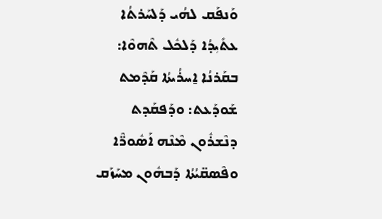ܘܰܢܦܰܩ ܠܗܳܝ ܕܰܠܚܰܪܬܳܐ ܥܬܺܝܼܕܳܐ ܕܰܠܟܽܠ ܬܶܗܘܶܐ: ܒܩܰܪܢܳܐ ܐ̱ܚܪܳܝܬܳܐ ܩܰܕܶܡܬ ܫܰܘܕܰܥܬ: ܘܕܰܦܩܰܕܬ ܕܢܶܫܪܽܘܢ ܡܶܢܶܗ ܐܰܣܽܘܪ̈ܶܐ ܘܦܶܣܩ̈ܝܳܬܳܐ ܕܰܒܗܽܘܢ ܡܚܰܙܰܩ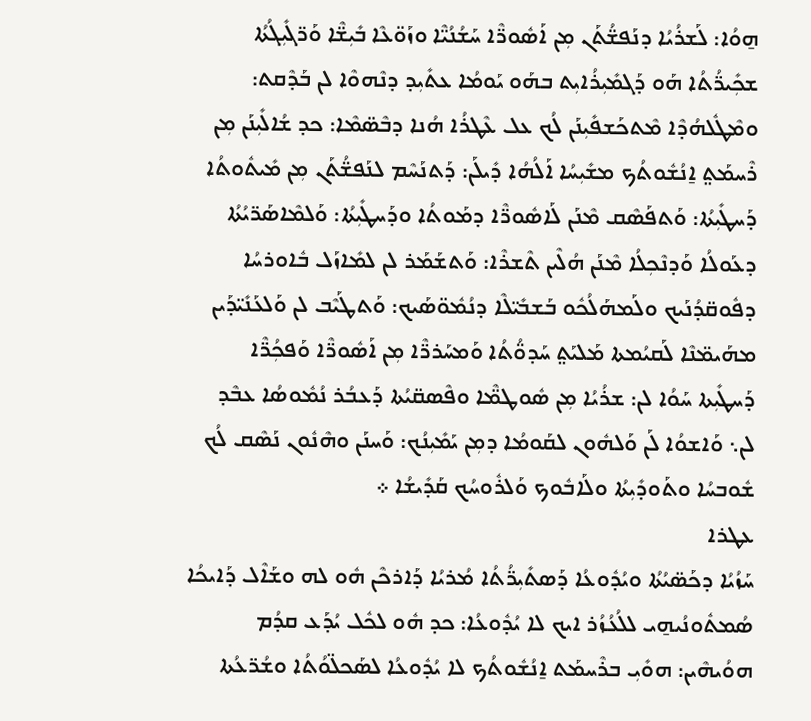ܗ̱ܘܳܐ: ܠܰܫܪܳܝܳܐ ܕܢܰܦܫ̈ܳܬܰܢ ܡܼܢ ܐܰܣܽܘܪ̈ܶܐ ܚܰܫܳܢܳܝ̈ܶܐ ܘܙܰܘ̈ܥܶܐ ܒܺܝܼܫ̈ܶܐ ܘܰܪ̈ܓܺܝܼܓܳܬܳܐ ܫܟܼܺܝܪ̈ܳܬܳܐ ܗܰܘ ܕܰܓܡܺܝܼܪܳܐܝܼܬ ܒܗܰܘ ܝܰܘܡܳܐ ܥܬܺܝܼܕ ܕܢܶܗܘܶܐ ܠܢ ܒܰܕܶܩܬ: ܘܡܶܛܽܠܗܳܕܶܐ ܡܶܬܟܰܫܦܺܝܼܢܰܢ ܠܳܟ ܥܠ ܥܶܛܪܳܐ ܗܳܢܐ ܕܒܶܣ̈ܡܶܐ: ܟܕ ܫܳܐܠܺܝܼܢܰܢ ܡܼܢ ܪܶܚܡܰܬ݀ ܐ̱ܢܳܫܽܘܬܳܟ ܡܫܺܝܼܚܳܐ ܐܰܠܳܗܳܐ ܕܺܝܠܰܢ: ܕܰܬܢܰܚܶܡ ܠܢܰܦܫ̈ܳܬܰܢ ܡܼܢ ܡܺܝܬܽܘܬܳܐ ܕܰܚܛܺܝܼܬܳܐ: ܘܰܬܦܰܣܶܩ ܡܶܢܰܢ ܠܰܐܣܽܘܪ̈ܶܐ ܕܡܰܘܬܳܐ ܘܕܰܚܛܺܝܼܬܳܐ: ܘܰܠܡܶܐܣܰܪ̈ܝܳܬܳܐ ܕܥܰܘܠܳܐ ܘܰܕܢܶܟܼܠܳܐ ܡܶܢܰܢ ܗܳܠܶܝܢ ܬܶܫܪܶܐ: ܘܰܬܫܰܡܰܪ ܠܢ ܠܡܺܐܙܰܠ ܒܽܐܘܪܚܳܐ ܕܦܽܘܩ̈ܕܳܢܰܝܟ ܘܠܰܡܗܰܠܳܟܽܘ ܒܰܫܒܺܝ̈ܠܶܐ ܕܢܳܡܽܘ̈ܣܰܝܟ: ܘܰܬܛܰܝܶܒ ܠܢ ܘܰܠܥܰܢܺܝ̈ܕܰܝܢ ܡܗܰܝܡ̈ܢܶܐ ܠܰܩܝܳܡܬܐ ܡܰܠܝܰܬ݀ ܚܰܕܘ̈ܳܬܳܐ ܘܰܡܚܰܪܪ̈ܶܐ ܡܼܢ ܐܰܣܽܘܪ̈ܶܐ ܘܰܦܟܼܳܪ̈ܶܐ ܕܰܚܛܺܝܼܬܐ ܚܰܘܳܐ ܠܢ: ܫܪܳܝܳܐ ܡܼܢ ܣܽܘܛܡ̈ܶܐ ܘܦܶܣܩ̈ܝܳܬܐ ܕܰܥܒܳܪ ܢܳܡܽܘܣܳܐ ܥܒܶܕ ܠܢ܆ ܘܰܐܫܘܳܐ ܠܰܢ ܘܰܠܗܽܘܢ ܠܩܰܘܡܳܐ ܕܡܼܢ ܝܰܡܺܝܼܢܳܟ: ܘܰܚܢܰܢ ܘܗܶܢܽܘܢ ܢܰܣܶܩ ܠܳܟ ܫܽܘܒܚܳܐ ܘܬܰܘܕܺܝܼܬܳܐ ܘܠܰܐܒܽܘܟ ܘܰܠܪܽܘܚܳܟ ܩܰܕܺܝܫܳܐ ܀
ܥܛܪܐ
ܚܰܙܳܝܳܐ ܕܟܰܣ̈ܝܳܬܳܐ ܘܝܳܕܽܘܥܳܐ ܕܰܣܬܺܝܼܪ̈ܳܬܳܐ ܡܳܪܝܳܐ ܕܰܐܪܟܶܢ ܗܽܘ ܠܗ ܘܫܰܐܶܠ ܕܰܐܝܟܳܐ ܣܳܡܬܽܘܢܳܝܗ̱ܝ ܠܠܳܥܳܙܳܪ ܐܝܟ ܠܐ ܝܳܕܽܘܥܳܐ: ܟܕ ܗܽܘ ܠܟܽܠ ܝܳܕܰܥ ܩܕܳܡ ܗܘܳܝܗܶܝܢ: ܗܘܺܝܼ ܒܪܶܚܡܰܬ ܐ̱ܢܳܫܽܘܬܳܟ ܠܐ ܝܳܕܽܘܥܳܐ ܠܣܰܟܠ̈ܘܳܬܳܐ ܘܫܳܪ̈ܥܳܬܐ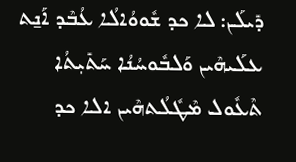ܕܺܝܠܰܢ: ܠܐ ܟܕ ܫܽܘܘܳܐܠܳܐ ܥܳܒܶܕ ܐܰܢ̱ܬ ܥܠܰܝܗܶܝܢ ܘܰܠܒܽܘܚܳܢܳܐ ܚܰܬܺܝܼܬܳܐ ܬܶܥܽܘܠ ܡܶܛܽܠܳܬܗܶܝܢ ܐܠܐ ܟܕ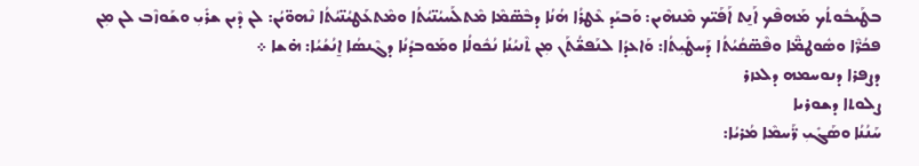ܒܛܰܝܒܽܘܬܳܟ ܡܰܗܦܶܟ ܐܰܢ̱ܬ ܐܰܦܰܝ̈ܟ ܡܶܢܗܶܝܢ: ܘܰܒܝܰܕ ܥܶܛܪܳܐ ܗܳܢܳܐ ܕܒܶܣ̈ܡܶܐ ܡܶܬܠܰܚܝܳܢ̈ܝܳܬܳܐ ܘܡܶܬܥܰܛܝܳܢ̈ܝܳܬܳܐ ܢܶܗܘ̈ܝܳܢ: ܠܢ ܕܶܝܢ ܫܪܺܝܼ ܘܫܰܘܙܶܒ ܠܢ ܡܼܢ ܦܟܳܪ̈ܶܐ ܘܣܽܘܛܡ̈ܶܐ ܘܦܶܣ̈ܩܳܝܳܬܳܐ ܕܰܚܛܺܝܼܬܳܐ: ܘܰܐܥܕܳܐ ܠܢܰܦܫ̈ܳܬܰܢ ܡܼܢ ܬܶܢܝܳܢܳܐ ܢܳܟܽܘܠܳܐ ܘܡܰܘܒܕܳܢܳܐ ܕܓܶܢܣܳܐ ܐ̱ܢܳܫܳܝܳܐ: ܗ̇ܫܐ ܀
ܕܨܦܪܐ ܕܢܘܚܡܗ ܕܠܥܙܪ
ܨܠܘܬܐ ܕܫܘܪܝܐ
ܚܰܢܳܢܳܐ ܘܣܰܓܺܝܼ ܪ̈ܰܚܡܶܐ ܡܳܪܝܳܐ: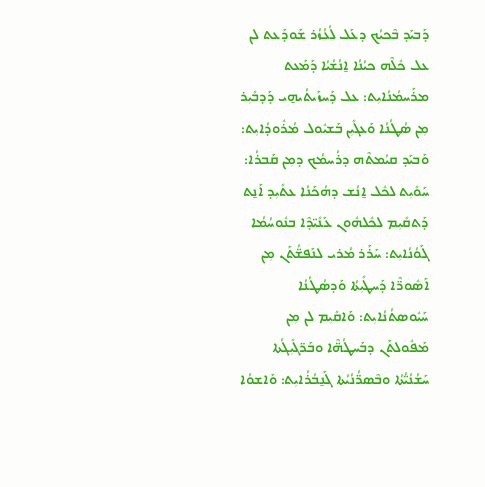ܕܰܒܝܰܕ ܒܶܟܝܳܟ ܕܥܰܠ ܠܳܥܳܙܳܪ ܫܰܘܕܰܥܬ ܠܢ ܥܠ ܟܽܠܶܗ ܟܝܳܢܳܐ ܐ̱ܢܳܫܳܝܳܐ ܕܰܡܰܥܬ ܡܪܰܚܡܳܢܳܐܝܼܬ: ܥܠ ܕܰܚܙܰܝܬܳܝܗ̱ܝ ܕܰܕܒܺܝܼܪ ܡܼܢ ܣܳܛܳܢܳܐ ܘܰܥܓܺܝܼܢ ܒܰܫܝܽܘܠ ܡܳܪܽܘܕܳܐܝܼܬ: ܘܰܒܝܰܕ ܩܝܳܡܬܶܗ ܕܪܳܚܡܳܟ ܕܡܼܢ ܩܰܒܪܳܐ: ܚܰܘܺܝܼܬ ܠܟܽܠ ܐ̱ܢܳܫ ܕܗܳܟܰܢܳܐ ܥܬܺܝܼܕ ܐܰܢ̱ܬ ܕܰܬܩܺܝܼܡ ܠܟܽܠܗܽܘܢ ܥܰܢܺܝ̈ܕܶܐ ܒܢܽܘܚܳܡܳܐ ܓܰܘܳܢܳܐܝܼܬ: ܚܰܪܰܪ ܡܳܪܝ ܠܢܰܦܫ̈ܳܬܰܢ ܡܼܢ ܐܰܣܽܘܪ̈ܶܐ ܕܰܚܛܺܝܼܬܳܐ ܘܰܕܣܳܛܳܢܳܐ ܚܰܝܽܘܣܬܳܢܳܐܝܼܬ: ܘܰܐܩܺܝܼܡ ܠܢ ܡܼܢ ܡܰܦܽܘܠܬܰܢ ܕܒܰܚܛܳܗ̈ܶܐ ܘܒܰܪ̈ܓܺܝܼܓܳܬܐ ܚܰܫܳܢܳܝ̈ܳܬܳܐ ܘܒܶܣܪ̈ܳܢܳܝܳܬܐ ܓܰܢ̱ܒܳܪܳܐܝܼܬ: ܘܰܐܫܘܳܐ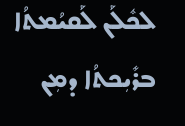ܠܟܽܠܰܢ ܠܰܩܝܳܡܬܳܐ ܒܪܺܝܼܟܬܳܐ ܕܡܼܢ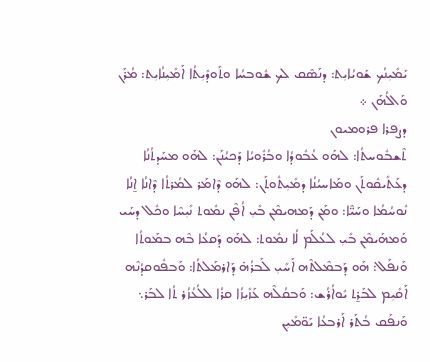ܝܰܡܺܝܼܢܳܟ ܫܰܘܝܳܐܝܼܬ: ܕܢܰܣܶܩ ܠܟ ܫܽܘܒܚܳܐ ܘܬܰܘܕܺܝܼܬܳܐ ܐܰܡܺܝܼܢܳܐܝܼܬ: ܡܳܪܰܢ ܘܰܐܠܳܗܰܢ ܀
ܕܨܦܪܐ ܦܪܘܡܝܘܢ
ܬܶܫܒܽܘܚܬܳܐ: ܠܗܰܘ ܥܳܒܽܘܕܳܐ ܘܒܳܪܽܘܝܳܐ ܕܰܟܝܳܢܰܢ: ܠܗܰܘ ܡܚܰܕܬܳܢܳܐ ܕܥܰܬܺܝܩܽܘܬܰܢ ܘܡܰܐܚܝܳܢܳܐ ܕܡܺܝܼܬܽܘܬܰܢ: ܠܗܰܘ ܕܶܐܡܰܪ ܠܡܳܪܬܳܐ ܕܶܐܢܳܐ ܐ̱ܢܳܐ ܢܽܘܚܳܡܳܐ ܘܚܰܝ̈ܶܐ: ܘܡܰܢ ܕܰܡܗܝܡܶܢ ܒܺܝܼ ܐܳܦܶܢ ܢܡܽܘܬ ܢܺܝܼܚܶܐ ܘܟܽܠ ܕܚܰܝ ܘܰܡܗܰܝܡܶܢ ܒܺܝܼ ܠܥܳܠܰܡ ܠܳܐ ܢܡܽܘܬ: ܠܗܰܘ ܕܰܩܥܳܐ ܒܶܗ ܒܡܰܘܬܳܐ ܘܰܢܦܰܠ: ܗܰܘ ܕܰܒܡܶܠܬܶܗ ܐܰܚܺܝܼ ܠܰܒܪܳܗ̇ ܕܰܐܪܡܰܠܬܳܐ: ܘܰܒܦܽܘܩܕܳܢܶܗ ܐܰܩܺܝܼܡ ܠܒܰܪ̱ܬ ܝܽܘܐܳܪܳܫ: ܘܰܒܩܳܠܶܗ ܥܰܙܺܝܼܙܳܐ ܩܪܳܐ ܠܠܳܥܳܙܳܪ ܬܳܐ ܠܒܰܪ܆ ܘܰܢܦܰܩ ܒܳܬܰܪ ܐܰܪܒܥܳܐ ܝܰܘ̈ܡܺܝܼܢ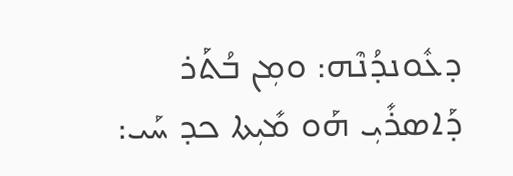ܕܥܽܘܢܕܳܢܶܗ: ܘܡܼܢ ܒܳܬܰܪ ܕܰܐܣܪܺܝܼ ܗܰܘ ܡܺܝܼܬܐ ܟܕ ܚܰܝ: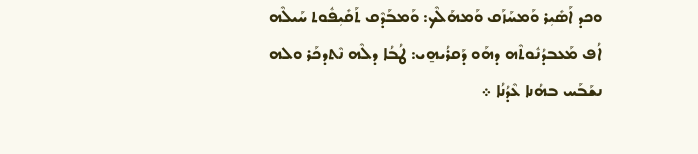ܘܟܕ ܐܰܣܺܝܼܪ ܘܰܡܚܰܙܰܩ ܘܰܡܗܰܠܶܟ: ܘܰܡܒܰܕܶܩ ܬܰܩܺܝܼܦܽܘܬ ܚܰܝܠܶܗ ܐܳܦ ܡܰܥܒܕܳܢܽܘܬܶܗ ܕܗܰܘ ܕܰܩܪܳܝܗ̱ܝ: ܛܳܒܳܐ ܕܠܶܗ ܢܶܬܕܟܰܪ ܘܠܗ ܢܫܰܒܰܚ ܒܗܳܢܐ ܥܶܕܳܢܳܐ ܀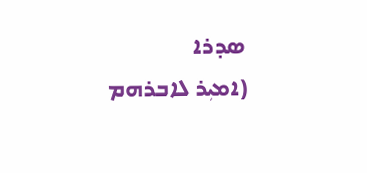ܣܕܪܐ
(ܐܡܝܼܪ ܠܐܒܪܗܡ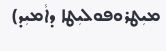ܡܝܼܛܪܘܦܘܠܝܼܛܐ ܕܐܵܡܝܼܕ)